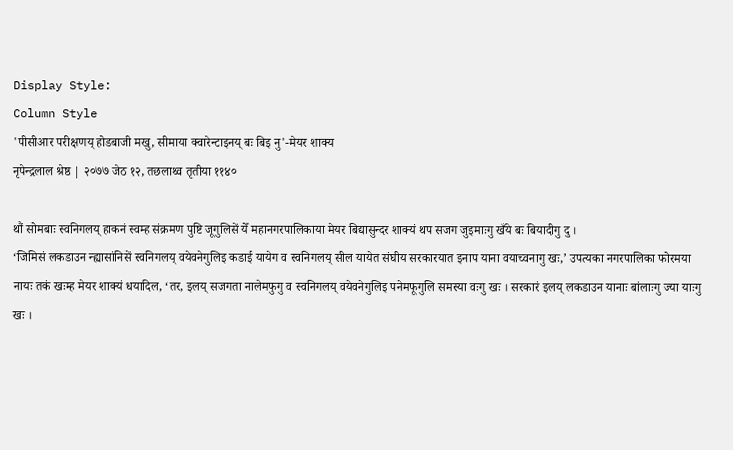Display Style:
Column Style
'पीसीआर परीक्षणय् होडबाजी मखु, सीमाया क्वारेन्टाइनय् बः बिइ नु'-मेयर शाक्य
नृपेन्द्रलाल श्रेष्ठ | २०७७ जेठ १२, तछलाथ्व तृतीया ११४०

थौं सोमबाः स्वनिगलय् हाकनं स्वम्ह संक्रमण पुष्टि जूगुलिसें येँ महानगरपालिकाया मेयर बिद्यासुन्दर शाक्यं थप सजग जुइमाःगु खँये बः बियादीगु दु ।
‘जिमिसं लकडाउन न्ह्यासांनिसें स्वनिगलय् वयेवनेगुलिइ कडाई यायेग व स्वनिगलय् सील यायेत संघीय सरकारयात इनाप याना वयाच्वनागु खः,’ उपत्यका नगरपालिका फोरमया नायः तकं खःम्ह मेयर शाक्यं धयादिल, ‘तर, इलय् सजगता नालेमफुगु व स्वनिगलय् वयेवनेगुलिइ पनेमफूगुलि समस्या वःगु खः । सरकारं इलय् लकडाउन यानाः बांलाःगु ज्या याःगु खः ।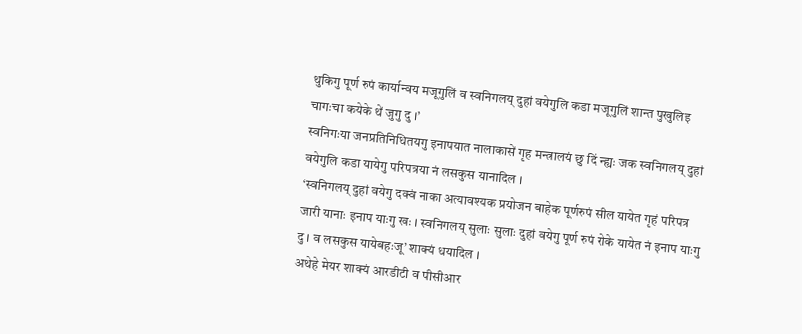थुकिगु पूर्ण रुपं कार्यान्वय मजूगुलिं व स्वनिगलय् दुहां वयेगुलि कडा मजूगुलिं शान्त पुखुलिइ चागःचा कयेके थें जुगु दु ।’
स्वनिगःया जनप्रतिनिधितयगु इनापयात नालाकासें गृह मन्त्रालयं छु दिं न्ह्यः जक स्वनिगलय् दुहां वयेगुलि कडा यायेगु परिपत्रया नं लसकुस यानादिल ।
‘स्वनिगलय् दुहां वयेगु दक्वं नाका अत्यावश्यक प्रयोजन बाहेक पूर्णरुपं सील यायेत गृहं परिपत्र जारी यानाः इनाप याःगु खः । स्वनिगलय् सुलाः सुलाः दुहां वयेगु पूर्ण रुपं रोके यायेत नं इनाप याःगु दु । व लसकुस यायेबहःजू’ शाक्यं धयादिल ।
अथेहे मेयर शाक्यं आरडीटी व पीसीआर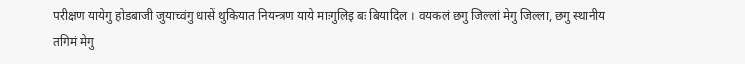परीक्षण यायेगु होडबाजी जुयाच्वंगु धासें थुकियात नियन्त्रण याये माःगुलिइ बः बियादिल । वयकलं छगु जिल्लां मेगु जिल्ला, छगु स्थानीय तगिमं मेगु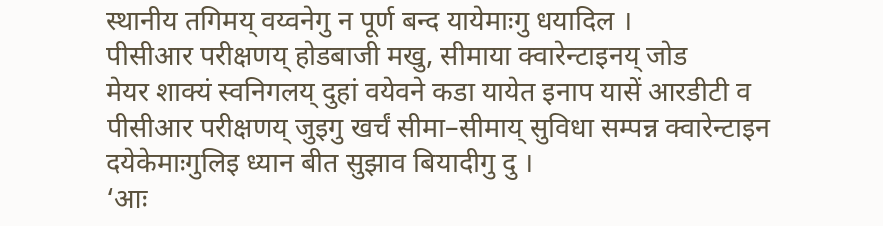स्थानीय तगिमय् वय्वनेगु न पूर्ण बन्द यायेमाःगु धयादिल ।
पीसीआर परीक्षणय् होडबाजी मखु, सीमाया क्वारेन्टाइनय् जोड
मेयर शाक्यं स्वनिगलय् दुहां वयेवने कडा यायेत इनाप यासें आरडीटी व पीसीआर परीक्षणय् जुइगु खर्चं सीमा–सीमाय् सुविधा सम्पन्न क्वारेन्टाइन दयेकेमाःगुलिइ ध्यान बीत सुझाव बियादीगु दु ।
‘आः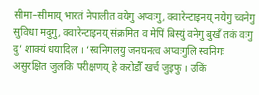सीमा–सीमाय् भारतं नेपालीत वयेगु अप्वःगु, क्वारेन्टाइनय् नयेगु च्वनेगु सुविधा मदुगु, क्वारेन्टाइनय् संक्रमित व मेपिं बिस्युं वनेगु बुखँ तकं वःगु दु’ शाक्यं धयादिल । ‘स्वनिगलयु जनघनत्व अप्वःगुलि स्वनिगः असुरक्षित जुलकि परीक्षणय् हे करोडौँ खर्च जुइफु । उकिं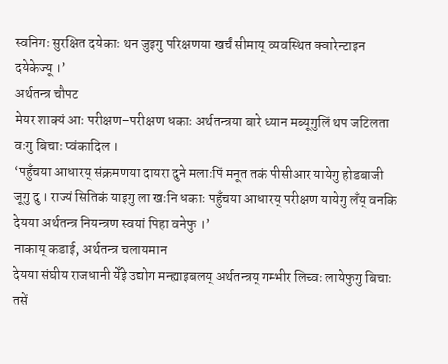स्वनिगः सुरक्षित दयेकाः थन जुइगु परिक्षणया खर्चं सीमाय् व्यवस्थित क्वारेन्टाइन दयेकेज्यू ।’
अर्थतन्त्र चौपट
मेयर शाक्यं आः परीक्षण–परीक्षण धकाः अर्थतन्त्रया बारे ध्यान मब्यूगुलिं थप जटिलता वःगु बिचाः प्वंकादिल ।
‘पहुँचया आधारय् संक्रमणया दायरा दुने मलाःपिं मनूत तकं पीसीआर यायेगु होडबाजी जूगु दु । राज्यं सितिकं याइगु ला खःनि धकाः पहुँचया आधारय् परीक्षण यायेगु लँय् वनकि देयया अर्थतन्त्र नियन्त्रण स्वयां पिहा वनेफु ।’
नाकाय् कडाई, अर्थतन्त्र चलायमान
देयया संघीय राजधानी येँइे उद्योग मन्ह्याइबलय् अर्थतन्त्रय् गम्भीर लिच्वः लायेफुगु बिचाः तसें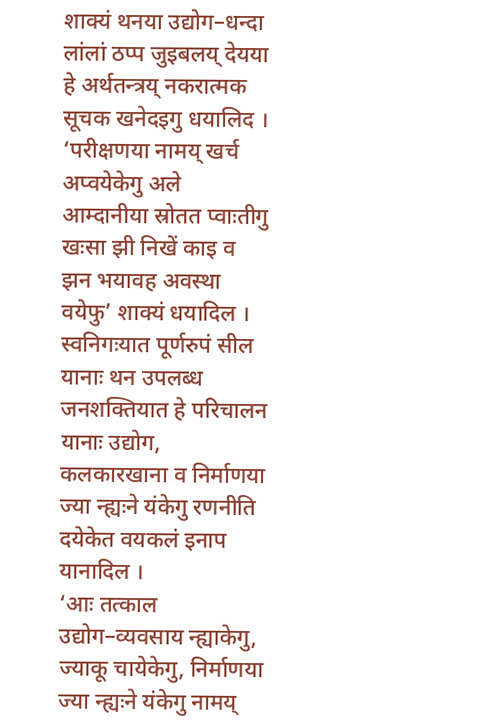शाक्यं थनया उद्योग–धन्दा लांलां ठप्प जुइबलय् देयया हे अर्थतन्त्रय् नकरात्मक सूचक खनेदइगु धयालिद ।
‘परीक्षणया नामय् खर्च अप्वयेकेगु अले आम्दानीया स्रोतत प्वाःतीगु खःसा झी निखें काइ व झन भयावह अवस्था वयेफु’ शाक्यं धयादिल ।
स्वनिगःयात पूर्णरुपं सील यानाः थन उपलब्ध जनशक्तियात हे परिचालन यानाः उद्योग, कलकारखाना व निर्माणया ज्या न्ह्यःने यंकेगु रणनीति दयेकेत वयकलं इनाप यानादिल ।
‘आः तत्काल उद्योग–व्यवसाय न्ह्याकेगु, ज्याकू चायेकेगु, निर्माणया ज्या न्ह्यःने यंकेगु नामय्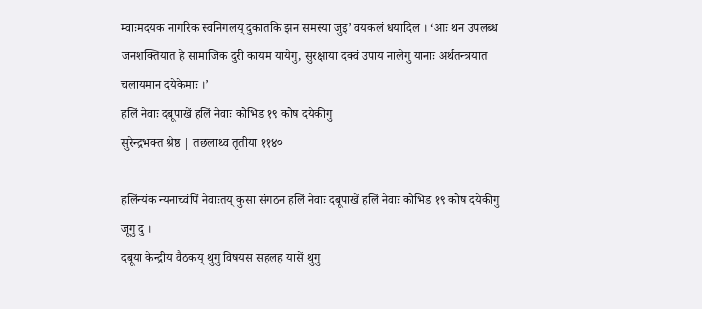म्वाःमदयक नागरिक स्वनिगलय् दुकातकि झन समस्या जुइ’ वयकलं धयादिल । ‘आः थन उपलब्ध जनशक्तियात हे सामाजिक दुरी कायम यायेगु, सुरक्षाया दक्वं उपाय नालेगु यानाः अर्थतन्त्रयात चलायमान दयेकेमाः ।’
हलिं नेवाः दबूपाखें हलिं नेवाः कोभिड १९ कोष दयेकीगु
सुरेन्द्रभक्त श्रेष्ठ | तछलाथ्व तृतीया ११४०

हलिंन्यंक न्यनाच्वंपिं नेवाःतय् कुसा संगठन हलिं नेवाः दबूपाखें हलिं नेवाः कोभिड १९ कोष दयेकीगु जूगु दु ।
दबूया केन्द्रीय वैठकय् थुगु विषयस सहलह यासें थुगु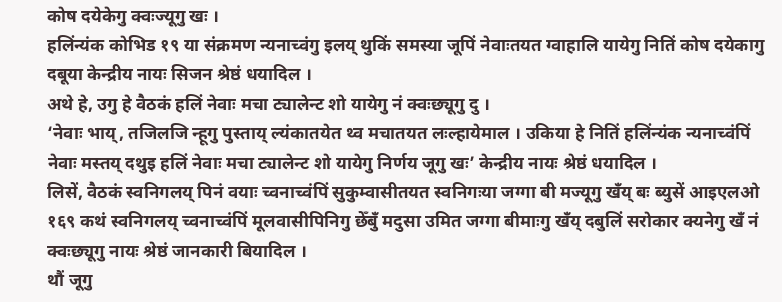कोष दयेकेगु क्वःज्यूगु खः ।
हलिंन्यंक कोभिड १९ या संक्रमण न्यनाच्वंगु इलय् थुकिं समस्या जूपिं नेवाःतयत ग्वाहालि यायेगु नितिं कोष दयेकागु दबूया केन्द्रीय नायः सिजन श्रेष्ठं धयादिल ।
अथे हे, उगु हे वैठकं हलिं नेवाः मचा ट्यालेन्ट शो यायेगु नं क्वःछ्यूगु दु ।
‘नेवाः भाय्, तजिलजि न्हूगु पुस्ताय् ल्यंकातयेत थ्व मचातयत लःल्हायेमाल । उकिया हे नितिं हलिंन्यंक न्यनाच्वंपिं नेवाः मस्तय् दथुइ हलिं नेवाः मचा ट्यालेन्ट शो यायेगु निर्णय जूगु खः’ केन्द्रीय नायः श्रेष्ठं धयादिल ।
लिसें, वैठकं स्वनिगलय् पिनं वयाः च्वनाच्वंपिं सुकुम्वासीतयत स्वनिगःया जग्गा बी मज्यूगु खँय् बः ब्युसें आइएलओ १६९ कथं स्वनिगलय् च्वनाच्वंपिं मूलवासीपिनिगु छेँबुँ मदुसा उमित जग्गा बीमाःगु खँय् दबुलिं सरोकार क्यनेगु खँ नं क्वःछ्यूगु नायः श्रेष्ठं जानकारी बियादिल ।
थौं जूगु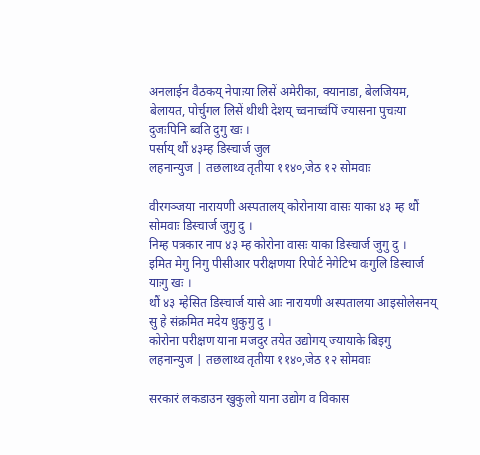अनलाईन वैठकय् नेपाःया लिसें अमेरीका, क्यानाडा, बेलजियम, बेलायत, पोर्चुगल लिसें थीथी देशय् च्वनाच्वंपिं ज्यासना पुचःया दुजःपिनि ब्वति दुगु खः ।
पर्साय् थौं ४३म्ह डिस्चार्ज जुल
लहनान्युज | तछलाथ्व तृतीया ११४०,जेठ १२ सोमवाः

वीरगञ्जया नारायणी अस्पतालय् कोरोनाया वासः याका ४३ म्ह थौं सोमवाः डिस्चार्ज जुगु दु ।
निम्ह पत्रकार नाप ४३ म्ह कोरोना वासः याका डिस्चार्ज जुगु दु ।
इमित मेगु निगु पीसीआर परीक्षणया रिपोर्ट नेगेटिभ वःगुलि डिस्चार्ज याःगु खः ।
थौं ४३ म्हेसित डिस्चार्ज यासे आः नारायणी अस्पतालया आइसोलेसनय् सु हे संक्रमित मदेय धुकुगु दु ।
कोरोना परीक्षण याना मजदुर तयेत उद्योगय् ज्यायाके बिइगु
लहनान्युज | तछलाथ्व तृतीया ११४०,जेठ १२ सोमवाः

सरकारं लकडाउन खुकुलो याना उद्योग व विकास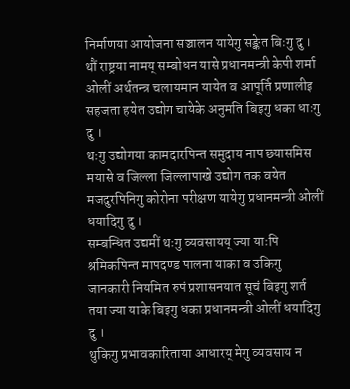निर्माणया आयोजना सञ्चालन यायेगु सङ्केत बिःगु दु ।
थौं राष्ट्रया नामय् सम्बोधन यासे प्रधानमन्त्री केपी शर्मा ओलीं अर्थतन्त्र चलायमान यायेत व आपूर्ति प्रणालीइ सहजता हयेत उद्योग चायेके अनुमति बिइगु धका धाःगु दु ।
थःगु उद्योगया कामदारपिन्त समुदाय नाप छ्यासमिस मयासे व जिल्ला जिल्लापाखे उद्योग तक वयेत मजदुरपिनिगु कोरोना परीक्षण यायेगु प्रधानमन्त्री ओलीं धयादिगु दु ।
सम्बन्धित उद्यमीं थःगु व्यवसायय् ज्या याःपि श्रमिकपिन्त मापदण्ड पालना याका व उकिगु जानकारी नियमित रुपं प्रशासनयात सूचं बिइगु शर्त तया ज्या याके बिइगु धका प्रधानमन्त्री ओलीं धयादिगु दु ।
थुकिगु प्रभावकारिताया आधारय् मेगु व्यवसाय न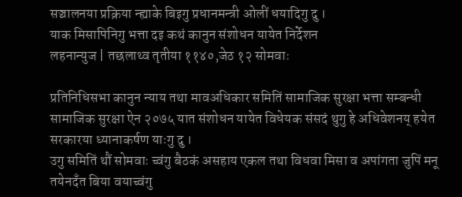सञ्चालनया प्रक्रिया न्ह्याके बिइगु प्रधानमन्त्री ओलीं धयादिगु दु ।
याक मिसापिनिगु भत्ता दइ कथं कानुन संशोधन यायेत निर्देशन
लहनान्युज | तछलाथ्व तृतीया ११४०,जेठ १२ सोमवाः

प्रतिनिधिसभा कानुन न्याय तथा मावअधिकार समितिं सामाजिक सुरक्षा भत्ता सम्बन्धी सामाजिक सुरक्षा ऐन २०७५ यात संशोधन यायेत विधेयक संसदं थुगु हे अधिवेशनय् हयेत सरकारया ध्यानाकर्षण याःगु दु ।
उगु समितिं थौं सोमवाः च्वंगु बैठकं असहाय एकल तथा विधवा मिसा व अपांगता जुपिं मनू तयेनदँत बिया वयाच्वंगु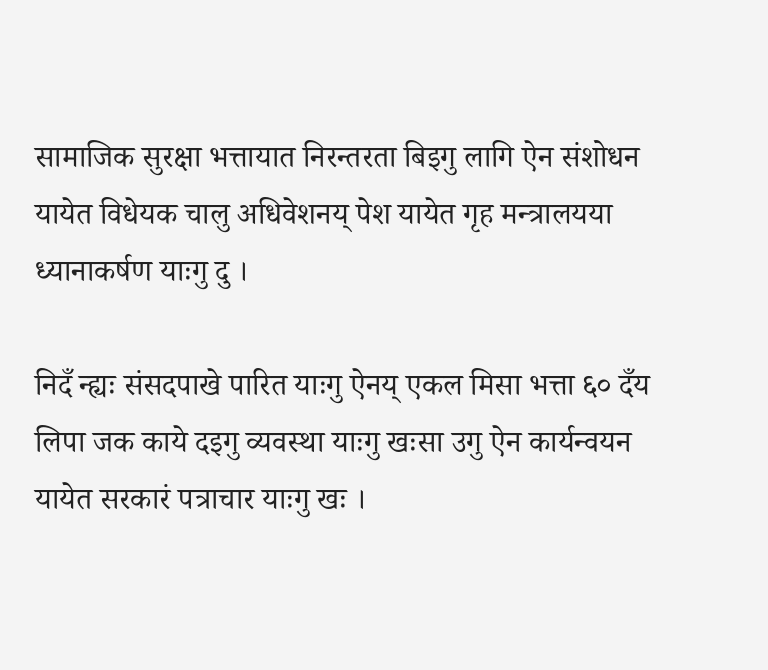सामाजिक सुरक्षा भत्तायात निरन्तरता बिइगु लागि ऐन संशोधन यायेत विधेयक चालु अधिवेशनय् पेश यायेत गृह मन्त्रालयया ध्यानाकर्षण याःगु दु ।

निदँ न्ह्यः संसदपाखे पारित याःगु ऐनय् एकल मिसा भत्ता ६० दँय लिपा जक काये दइगु व्यवस्था याःगु खःसा उगु ऐन कार्यन्वयन यायेत सरकारं पत्राचार याःगु खः ।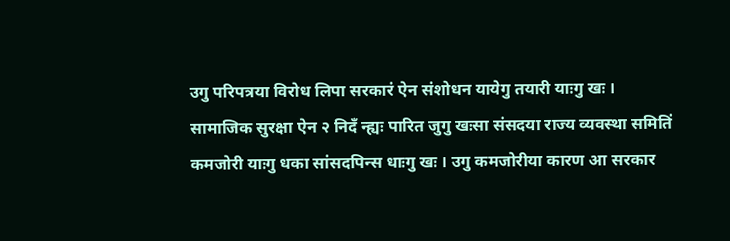उगु परिपत्रया विरोध लिपा सरकारं ऐन संशोधन यायेगु तयारी याःगु खः ।
सामाजिक सुरक्षा ऐन २ निदँ न्ह्यः पारित जुगु खःसा संसदया राज्य व्यवस्था समितिं कमजोरी याःगु धका सांसदपिन्स धाःगु खः । उगु कमजोरीया कारण आ सरकार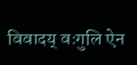विवादय् वःगुलि ऐन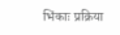भिंकाः प्रक्रिया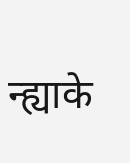न्ह्याके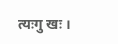त्यःगु खः ।